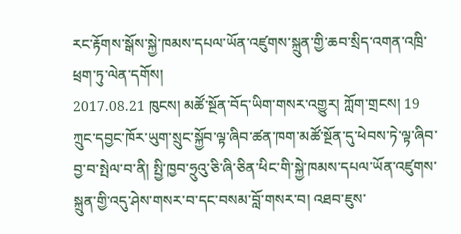རང་རྟོགས་སྒོས་སྐྱེ་ཁམས་དཔལ་ཡོན་འཛུགས་སྐྲུན་གྱི་ཆབ་སྲིད་འགན་འཁྲི་ཕྲག་ཏུ་ལེན་དགོས།
2017.08.21 ཁུངས། མཚོ་སྔོན་བོད་ཡིག་གསར་འགྱུར། ཀློག་གྲངས། 19
ཀྲུང་དབྱང་ཁོར་ཡུག་སྲུང་སྐྱོབ་ལྟ་ཞིབ་ཚན་ཁག་མཚོ་སྔོན་དུ་ཕེབས་ཏེ་ལྟ་ཞིབ་བྱ་བ་སྤེལ་བ་ནི། སྤྱི་ཁྱབ་ཧྲུའུ་ཅི་ཞི་ཅིན་ཕིང་གི་སྐྱེ་ཁམས་དཔལ་ཡོན་འཛུགས་སྐྲུན་གྱི་འདུ་ཤེས་གསར་བ་དང་བསམ་བློ་གསར་བ། འཐབ་ཇུས་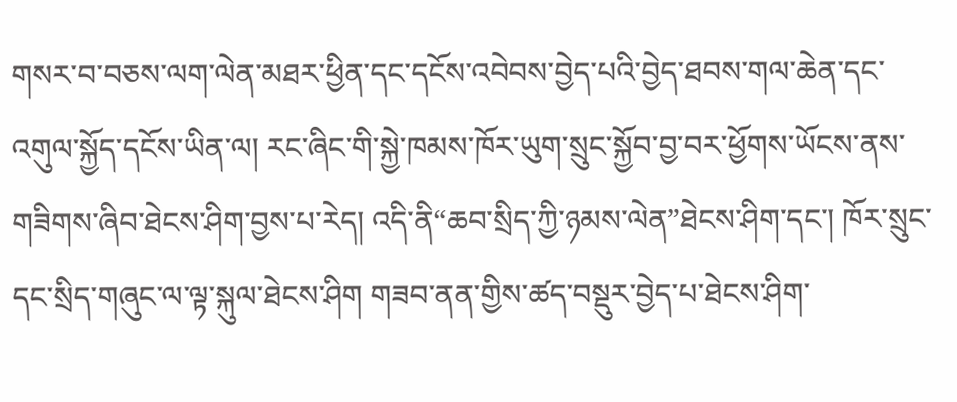གསར་བ་བཅས་ལག་ལེན་མཐར་ཕྱིན་དང་དངོས་འབེབས་བྱེད་པའི་བྱེད་ཐབས་གལ་ཆེན་དང་འགུལ་སྐྱོད་དངོས་ཡིན་ལ། རང་ཞིང་གི་སྐྱེ་ཁམས་ཁོར་ཡུག་སྲུང་སྐྱོབ་བྱ་བར་ཕྱོགས་ཡོངས་ནས་གཟིགས་ཞིབ་ཐེངས་ཤིག་བྱས་པ་རེད། འདི་ནི“ཆབ་སྲིད་ཀྱི་ཉམས་ལེན”ཐེངས་ཤིག་དང་། ཁོར་སྲུང་དང་སྲིད་གཞུང་ལ་ལྟ་སྐུལ་ཐེངས་ཤིག གཟབ་ནན་གྱིས་ཚད་བསྡུར་བྱེད་པ་ཐེངས་ཤིག་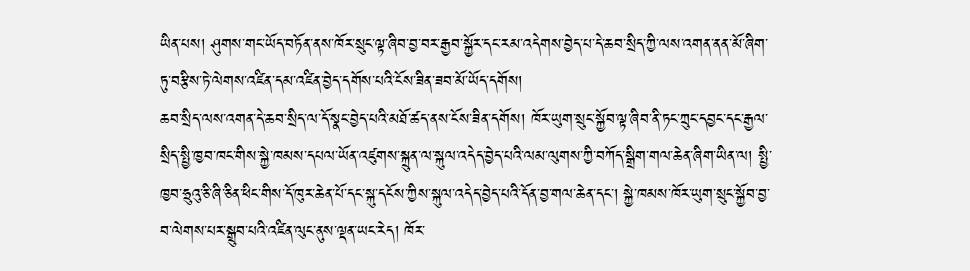ཡིན་པས། ཤུགས་གང་ཡོད་བཏོན་ནས་ཁོར་སྲུང་ལྟ་ཞིབ་བྱ་བར་རྒྱབ་སྐྱོར་དང་རམ་འདེགས་བྱེད་པ་དེ་ཆབ་སྲིད་ཀྱི་ལས་འགན་ནན་མོ་ཞིག་ཏུ་བརྩིས་ཏེ་ལེགས་འཛིན་དམ་འཛིན་བྱེད་དགོས་པའི་ངོས་ཟིན་ཟབ་མོ་ཡོད་དགོས།
ཆབ་སྲིད་ལས་འགན་དེ་ཆབ་སྲིད་ལ་དོ་སྣང་བྱེད་པའི་མཐོ་ཚད་ནས་ངོས་ཟིན་དགོས། ཁོར་ཡུག་སྲུང་སྐྱོབ་ལྟ་ཞིབ་ནི་ཏང་ཀྲུང་དབྱང་དང་རྒྱལ་སྲིད་སྤྱི་ཁྱབ་ཁང་གིས་སྐྱེ་ཁམས་དཔལ་ཡོན་འཛུགས་སྐྲུན་ལ་སྐུལ་འདེད་བྱེད་པའི་ལམ་ལུགས་ཀྱི་བཀོད་སྒྲིག་གལ་ཆེན་ཞིག་ཡིན་ལ། སྤྱི་ཁྱབ་ཧྲུའུ་ཅི་ཞི་ཅིན་ཕིང་གིས་དོ་ཁུར་ཆེན་པོ་དང་སྐུ་དངོས་ཀྱིས་སྐུལ་འདེད་བྱེད་པའི་དོན་བྱ་གལ་ཆེན་དང་། སྐྱེ་ཁམས་ཁོར་ཡུག་སྲུང་སྐྱོབ་བྱ་བ་ལེགས་པར་སྒྲུབ་པའི་འཛིན་ལུང་ནུས་ལྡན་ཡང་རེད། ཁོར་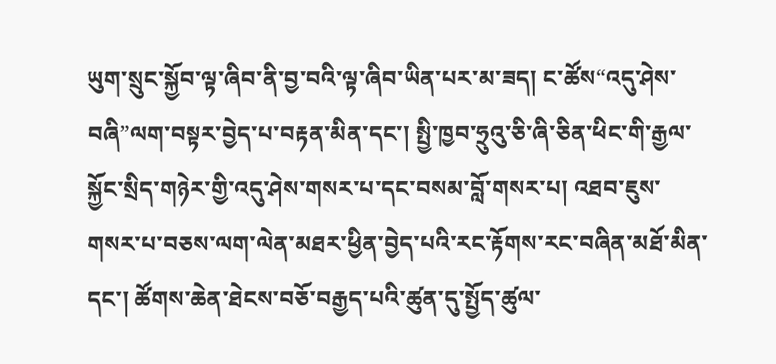ཡུག་སྲུང་སྐྱོབ་ལྟ་ཞིབ་ནི་བྱ་བའི་ལྟ་ཞིབ་ཡིན་པར་མ་ཟད། ང་ཚོས“འདུ་ཤེས་བཞི”ལག་བསྟར་བྱེད་པ་བརྟན་མིན་དང་། སྤྱི་ཁྱབ་ཧྲུའུ་ཅི་ཞི་ཅིན་ཕིང་གི་རྒྱལ་སྐྱོང་སྲིད་གཉེར་གྱི་འདུ་ཤེས་གསར་པ་དང་བསམ་བློ་གསར་པ། འཐབ་ཇུས་གསར་པ་བཅས་ལག་ལེན་མཐར་ཕྱིན་བྱེད་པའི་རང་རྟོགས་རང་བཞིན་མཐོ་མིན་དང་། ཚོགས་ཆེན་ཐེངས་བཅོ་བརྒྱད་པའི་ཚུན་དུ་སྤྱོད་ཚུལ་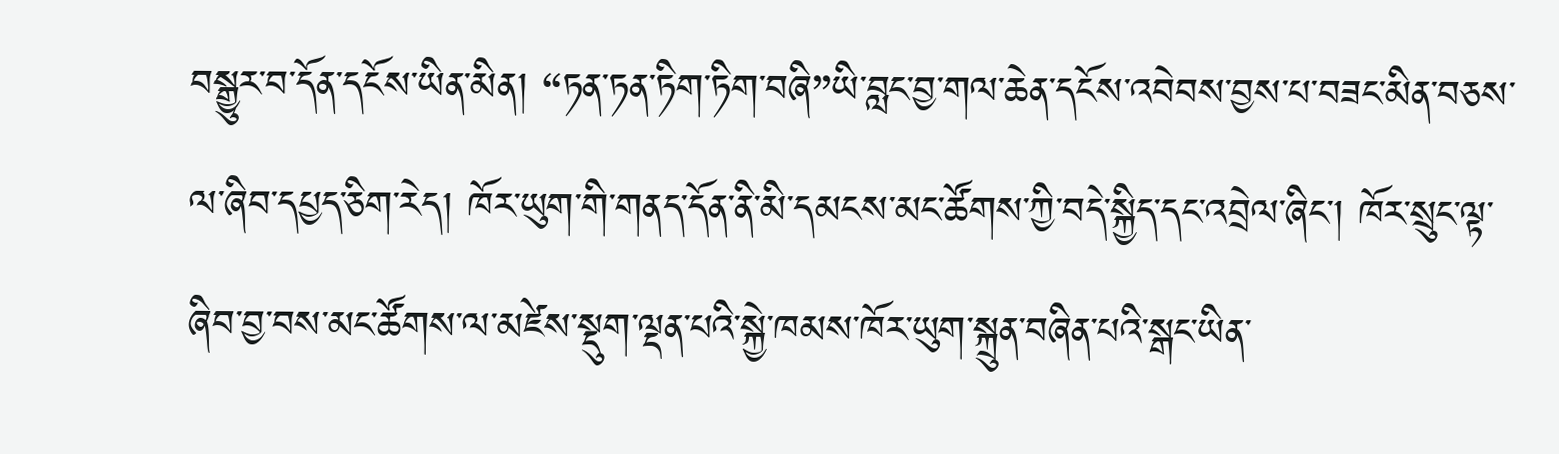བསྒྱུར་བ་དོན་དངོས་ཡིན་མིན། “ཏན་ཏན་ཏིག་ཏིག་བཞི”ཡི་བླང་བྱ་གལ་ཆེན་དངོས་འབེབས་བྱས་པ་བཟང་མིན་བཅས་ལ་ཞིབ་དཔྱད་ཅིག་རེད། ཁོར་ཡུག་གི་གནད་དོན་ནི་མི་དམངས་མང་ཚོགས་ཀྱི་བདེ་སྐྱིད་དང་འབྲེལ་ཞིང་། ཁོར་སྲུང་ལྟ་ཞིབ་བྱ་བས་མང་ཚོགས་ལ་མཛེས་སྡུག་ལྡན་པའི་སྐྱེ་ཁམས་ཁོར་ཡུག་སྐྲུན་བཞིན་པའི་སྒང་ཡིན་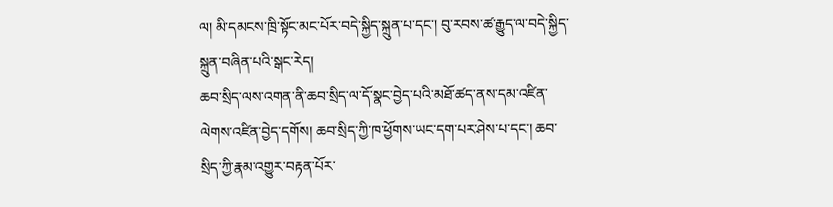ལ། མི་དམངས་ཁྲི་སྟོང་མང་པོར་བདེ་སྐྱིད་སྐྲུན་པ་དང་། བུ་རབས་ཚ་རྒྱུད་ལ་བདེ་སྐྱིད་སྐྲུན་བཞིན་པའི་སྒང་རེད།
ཆབ་སྲིད་ལས་འགན་ནི་ཆབ་སྲིད་ལ་དོ་སྣང་བྱེད་པའི་མཐོ་ཚད་ནས་དམ་འཛིན་ལེགས་འཛིན་བྱེད་དགོས། ཆབ་སྲིད་ཀྱི་ཁ་ཕྱོགས་ཡང་དག་པར་ཤེས་པ་དང་། ཆབ་སྲིད་ཀྱི་རྣམ་འགྱུར་བརྟན་པོར་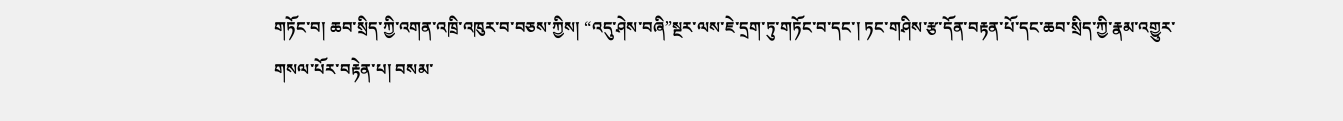གཏོང་བ། ཆབ་སྲིད་ཀྱི་འགན་འཁྲི་འཁུར་བ་བཅས་ཀྱིས། “འདུ་ཤེས་བཞི”སྔར་ལས་ཇེ་དྲག་ཏུ་གཏོང་བ་དང་། ཏང་གཤིས་རྩ་དོན་བརྟན་པོ་དང་ཆབ་སྲིད་ཀྱི་རྣམ་འགྱུར་གསལ་པོར་བརྟེན་པ། བསམ་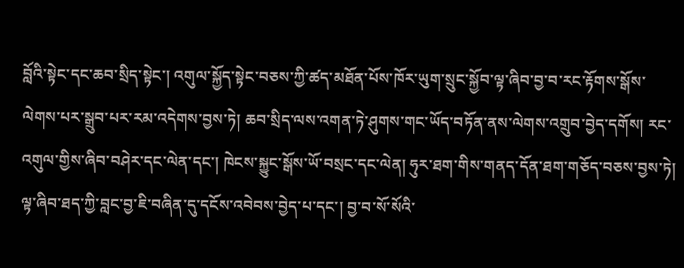བློའི་སྟེང་དང་ཆབ་སྲིད་སྟེང་། འགུལ་སྐྱོད་སྟེང་བཅས་ཀྱི་ཚད་མཐོན་པོས་ཁོར་ཡུག་སྲུང་སྐྱོབ་ལྟ་ཞིབ་བྱ་བ་རང་རྟོགས་སྒོས་ལེགས་པར་སྒྲུབ་པར་རམ་འདེགས་བྱས་ཏེ། ཆབ་སྲིད་ལས་འགན་ཏེ་ཤུགས་གང་ཡོད་བཏོན་ནས་ལེགས་འགྲུབ་བྱེད་དགོས། རང་འགུལ་གྱིས་ཞིབ་བཤེར་དང་ལེན་དང་། ཁེངས་སྐྱུང་སྒོས་ཡོ་བསྲང་དང་ལེན། ཧུར་ཐག་གིས་གནད་དོན་ཐག་གཅོད་བཅས་བྱས་ཏེ། ལྟ་ཞིབ་ཐད་ཀྱི་བླང་བྱ་ཇི་བཞིན་དུ་དངོས་འབེབས་བྱེད་པ་དང་། བྱ་བ་སོ་སོའི་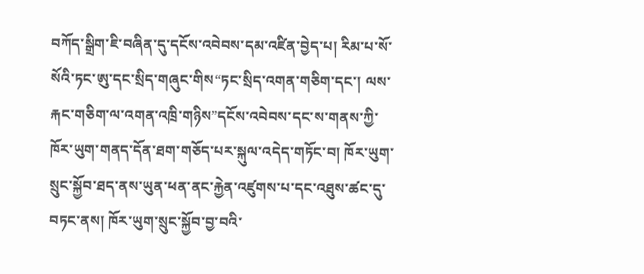བཀོད་སྒྲིག་ཇི་བཞིན་དུ་དངོས་འབེབས་དམ་འཛིན་བྱེད་པ། རིམ་པ་སོ་སོའི་ཏང་ཨུ་དང་སྲིད་གཞུང་གིས“ཏང་སྲིད་འགན་གཅིག་དང་། ལས་རྐང་གཅིག་ལ་འགན་འཁྲི་གཉིས”དངོས་འབེབས་དང་ས་གནས་ཀྱི་ཁོར་ཡུག་གནད་དོན་ཐག་གཅོད་པར་སྐུལ་འདེད་གཏོང་བ། ཁོར་ཡུག་སྲུང་སྐྱོབ་ཐད་ནས་ཡུན་ཕན་ནང་རྐྱེན་འཛུགས་པ་དང་འཐུས་ཚང་དུ་བཏང་ནས། ཁོར་ཡུག་སྲུང་སྐྱོབ་བྱ་བའི་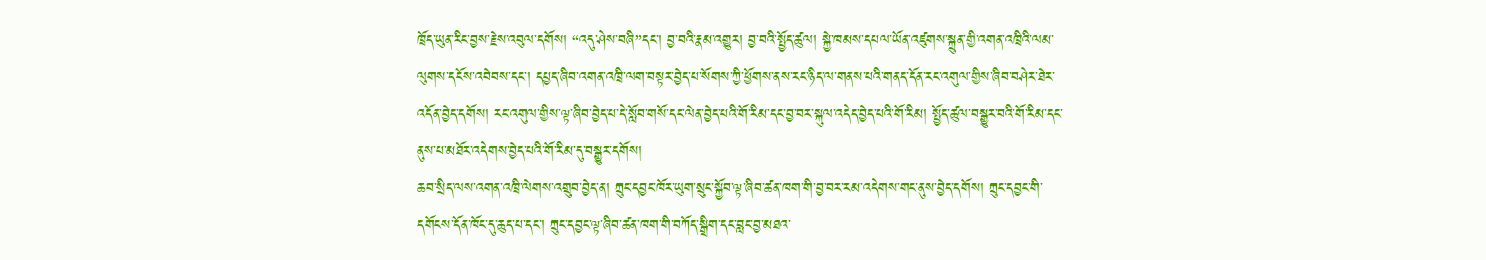ཁྲོད་ཡུན་རིང་བྱས་རྗེས་འབུལ་དགོས། “འདུ་ཤེས་བཞི”དང་། བྱ་བའི་རྣམ་འགྱུར། བྱ་བའི་སྤྱོད་ཚུལ། སྐྱེ་ཁམས་དཔལ་ཡོན་འཛུགས་སྐྲུན་གྱི་འགན་འཁྲིའི་ལམ་ལུགས་དངོས་འབེབས་དང་། དཔྱད་ཞིབ་འགན་འཁྲི་ལག་བསྟར་བྱེད་པ་སོགས་ཀྱི་ཕྱོགས་ནས་རང་ཉིད་ལ་གནས་པའི་གནད་དོན་རང་འགུལ་གྱིས་ཞིབ་བཤེར་ཐེར་འདོན་བྱེད་དགོས། རང་འགུལ་གྱིས་ལྟ་ཞིབ་བྱེད་པ་དེ་སློབ་གསོ་དང་ལེན་བྱེད་པའི་གོ་རིམ་དང་བྱ་བར་སྐུལ་འདེད་བྱེད་པའི་གོ་རིམ། སྤྱོད་ཚུལ་བསྒྱུར་བའི་གོ་རིམ་དང་ནུས་པ་མཐོར་འདེགས་བྱེད་པའི་གོ་རིམ་དུ་བསྒྱུར་དགོས།
ཆབ་སྲིད་ལས་འགན་འཁྲི་ལེགས་འགྲུབ་བྱེད་ན། ཀྲུང་དབྱང་ཁོར་ཡུག་སྲུང་སྐྱོབ་ལྟ་ཞིབ་ཚན་ཁག་གི་བྱ་བར་རམ་འདེགས་གང་ནུས་བྱེད་དགོས། ཀྲུང་དབྱང་གི་དགོངས་དོན་ཁོང་དུ་ཆུད་པ་དང་། ཀྲུང་དབྱང་ལྟ་ཞིབ་ཚན་ཁག་གི་བཀོད་སྒྲིག་དང་བླང་བྱ་མཐའ་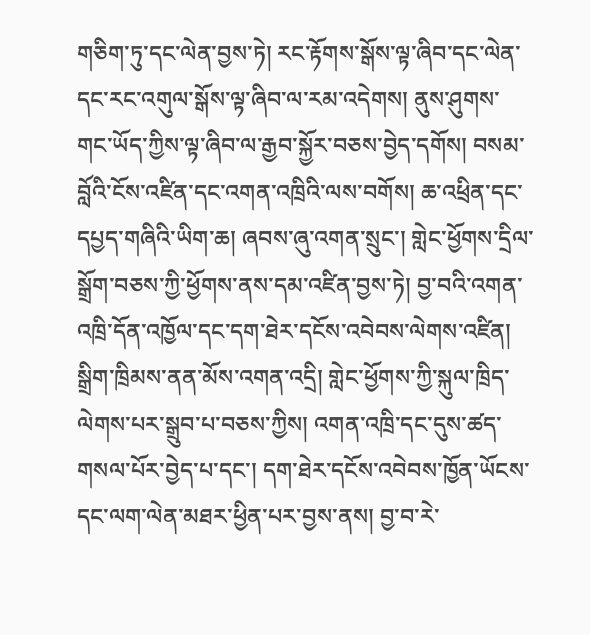གཅིག་ཏུ་དང་ལེན་བྱས་ཏེ། རང་རྟོགས་སྒོས་ལྟ་ཞིབ་དང་ལེན་དང་རང་འགུལ་སྒོས་ལྟ་ཞིབ་ལ་རམ་འདེགས། ནུས་ཤུགས་གང་ཡོད་ཀྱིས་ལྟ་ཞིབ་ལ་རྒྱབ་སྐྱོར་བཅས་བྱེད་དགོས། བསམ་བློའི་ངོས་འཛིན་དང་འགན་འཁྲིའི་ལས་བགོས། ཆ་འཕྲིན་དང་དཔྱད་གཞིའི་ཡིག་ཆ། ཞབས་ཞུ་འགན་སྲུང་། གླེང་ཕྱོགས་དྲིལ་སྒྲོག་བཅས་ཀྱི་ཕྱོགས་ནས་དམ་འཛིན་བྱས་ཏེ། བྱ་བའི་འགན་འཁྲི་དོན་འཁྱོལ་དང་དག་ཐེར་དངོས་འབེབས་ལེགས་འཛིན། སྒྲིག་ཁྲིམས་ནན་མོས་འགན་འདྲི། གླེང་ཕྱོགས་ཀྱི་སྐུལ་ཁྲིད་ལེགས་པར་སྒྲུབ་པ་བཅས་ཀྱིས། འགན་འཁྲི་དང་དུས་ཚད་གསལ་པོར་བྱེད་པ་དང་། དག་ཐེར་དངོས་འབེབས་ཁྱོན་ཡོངས་དང་ལག་ལེན་མཐར་ཕྱིན་པར་བྱས་ནས། བྱ་བ་རེ་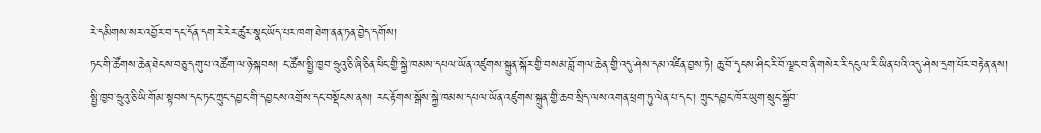རེ་དམིགས་སར་འབྱོར་བ་དང་དོན་དག་རེ་རེར་ཚུར་སྣང་ཡོད་པར་ཁག་ཐེག་ནན་ཏན་བྱེད་དགོས།
ཏང་གི་ཚོགས་ཆེན་ཐེངས་བཅུ་དགུ་པ་འཚོག་ལ་ཉེ་སྐབས། ང་ཚོས་སྤྱི་ཁྱབ་ཧྲུའུ་ཅི་ཞི་ཅིན་ཕིང་གྱི་སྐྱེ་ཁམས་དཔལ་ཡོན་འཛུགས་སྐྲུན་སྐོར་གྱི་བསམ་བློ་གལ་ཆེན་གྱི་འདུ་ཤེས་དམ་འཛིན་བྱས་ཏེ། ཆུ་བོ་དྭངས་ཤིང་རི་བོ་ལྗང་བ་ནི་གསེར་རི་དངུལ་རི་ཡིན་པའི་འདུ་ཤེས་དྲག་པོར་བརྟེན་ནས། སྤྱི་ཁྱབ་ཧྲུའུ་ཅི་ཡི་གོམ་སྟབས་དང་ཏང་ཀྲུང་དབྱང་གི་དབྱངས་འགྲོས་དང་བསྡོངས་ནས། རང་རྟོགས་སྒོས་སྐྱེ་ཁམས་དཔལ་ཡོན་འཛུགས་སྐྲུན་གྱི་ཆབ་སྲིད་ལས་འགན་ཕྲག་ཏུ་ལེན་པ་དང་། ཀྲུང་དབྱང་ཁོར་ཡུག་སྲུང་སྐྱོབ་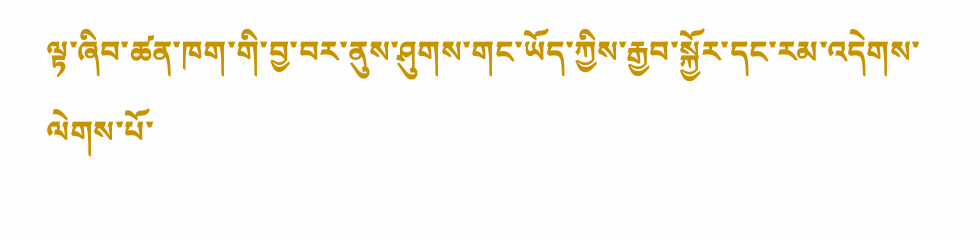ལྟ་ཞིབ་ཚན་ཁག་གི་བྱ་བར་ནུས་ཤུགས་གང་ཡོད་ཀྱིས་རྒྱབ་སྐྱོར་དང་རམ་འདེགས་ལེགས་པོ་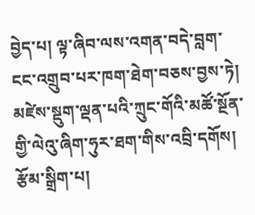བྱེད་པ། ལྟ་ཞིབ་ལས་འགན་བདེ་བླག་ངང་འགྲུབ་པར་ཁག་ཐེག་བཅས་བྱས་ཏེ། མཛེས་སྡུག་ལྡན་པའི་ཀྲུང་གོའི་མཚོ་སྔོན་གྱི་ལེའུ་ཞིག་ཧུར་ཐག་གིས་འབྲི་དགོས།
རྩོམ་སྒྲིག་པ།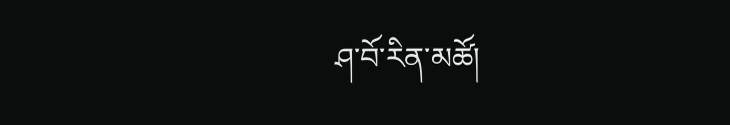ཤ་བོ་རིན་མཚོ།